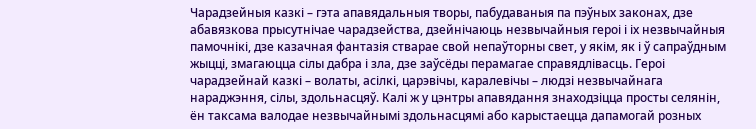Чарадзейныя казкі – гэта апавядальныя творы, пабудаваныя па пэўных законах, дзе абавязкова прысутнічае чарадзейства, дзейнічаюць незвычайныя героі і іх незвычайныя памочнікі, дзе казачная фантазія стварае свой непаўторны свет, у якім, як і ў сапраўдным жыцці, змагаюцца сілы дабра і зла, дзе заўсёды перамагае справядлівасць. Героі чарадзейнай казкі – волаты, асілкі, царэвічы, каралевічы – людзі незвычайнага нараджэння, сілы, здольнасцяў. Калі ж у цэнтры апавядання знаходзіцца просты селянін, ён таксама валодае незвычайнымі здольнасцямі або карыстаецца дапамогай розных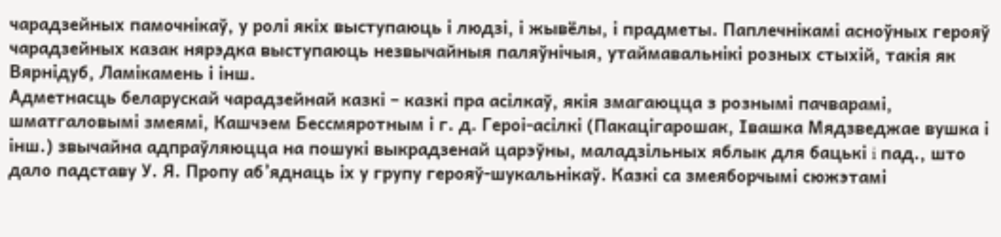чарадзейных памочнікаў, у ролі якіх выступаюць і людзі, і жывёлы, і прадметы. Паплечнікамі асноўных герояў чарадзейных казак нярэдка выступаюць незвычайныя паляўнічыя, утаймавальнікі розных стыхій, такія як Вярнідуб, Ламікамень і інш.
Адметнасць беларускай чарадзейнай казкі – казкі пра асілкаў, якія змагаюцца з рознымі пачварамі, шматгаловымі змеямі, Кашчэем Бессмяротным і г. д. Героі-асілкі (Пакацігарошак, Івашка Мядзведжае вушка і інш.) звычайна адпраўляюцца на пошукі выкрадзенай царэўны, маладзільных яблык для бацькі i пад., што дало падставу У. Я. Пропу аб’яднаць іх у групу герояў-шукальнікаў. Казкі са змеяборчымі сюжэтамі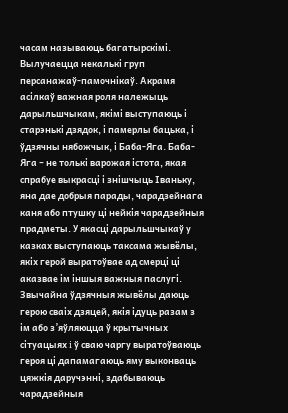часам называюць багатырскімі.
Вылучаецца некалькі груп персанажаў-памочнікаў. Акрамя асілкаў важная роля належыць дарыльшчыкам, якімі выступаюць і старэнькі дзядок, і памерлы бацька, і ўдзячны нябожчык, і Баба-Яга. Баба-Яга – не толькі варожая істота, якая спрабуе выкрасці і знішчыць Іваньку, яна дае добрыя парады, чарадзейнага каня або птушку ці нейкія чарадзейныя прадметы. У якасці дарыльшчыкаў у казках выступаюць таксама жывёлы, якіх герой выратоўвае ад смерці ці аказвае ім іншыя важныя паслугі. Звычайна ўдзячныя жывёлы даюць герою сваіх дзяцей, якія ідуць разам з ім або з’яўляюцца ў крытычных сітуацыях i ў сваю чаргу выратоўваюць героя ці дапамагаюць яму выконваць цяжкія даручэнні, здабываюць чарадзейныя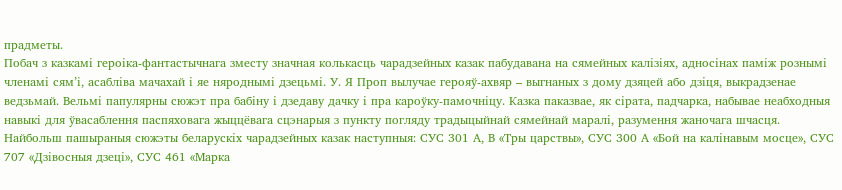прадметы.
Побач з казкамі героіка-фантастычнага зместу значная колькасць чарадзейных казак пабудавана на сямейных калізіях, адносінах паміж рознымі членамі сям’і, асабліва мачахай і яе няроднымі дзецьмі. У. Я Проп вылучае герояў-ахвяр – выгнаных з дому дзяцей або дзіця, выкрадзенае ведзьмай. Вельмі папулярны сюжэт пра бабіну і дзедаву дачку і пра кароўку-памочніцу. Казка паказвае, як сірата, падчарка, набывае неабходныя навыкі для ўвасаблення паспяховага жыццёвага сцэнарыя з пункту погляду традыцыйнай сямейнай маралі, разумення жаночага шчасця.
Найбольш пашыраныя сюжэты беларускіх чарадзейных казак наступныя: СУС 301 А, В «Тры царствы», СУС 300 А «Бой на калінавым мосце», СУС 707 «Дзівосныя дзеці», СУС 461 «Марка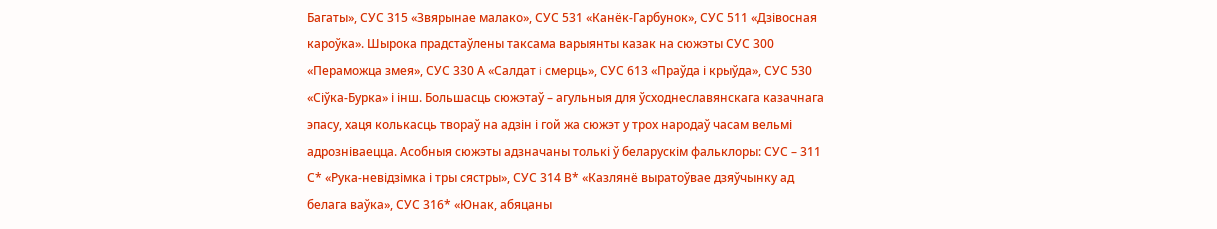Багаты», СУС 315 «Звярынае малако», СУС 531 «Канёк-Гарбунок», СУС 511 «Дзівосная кароўка». Шырока прадстаўлены таксама варыянты казак на сюжэты СУС 300 «Пераможца змея», СУС 330 А «Салдат i смерць», СУС 613 «Праўда і крыўда», СУС 530 «Сіўка-Бурка» і інш. Большасць сюжэтаў – агульныя для ўсходнеславянскага казачнага эпасу, хаця колькасць твораў на адзін і гой жа сюжэт у трох народаў часам вельмі адрозніваецца. Асобныя сюжэты адзначаны толькі ў беларускім фальклоры: СУС – 311 С* «Рука-невідзімка і тры сястры», СУС 314 В* «Казлянё выратоўвае дзяўчынку ад белага ваўка», СУС 316* «Юнак, абяцаны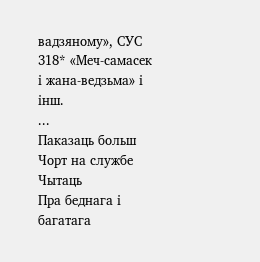вадзяному», СУС 318* «Меч-самасек і жана-ведзьма» і інш.
...
Паказаць больш
Чорт на службе
Чытаць
Пра беднага і багатага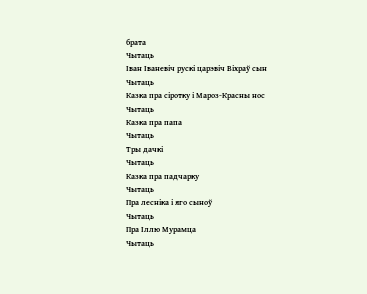брата
Чытаць
Іван Іваневіч рускі царэвіч Віхраў сын
Чытаць
Казка пра сіротку і Мароз-Красны нос
Чытаць
Казка пра папа
Чытаць
Тры дачкі
Чытаць
Казка пра падчарку
Чытаць
Пра лесніка і яго сыноў
Чытаць
Пра Іллю Мурамца
Чытаць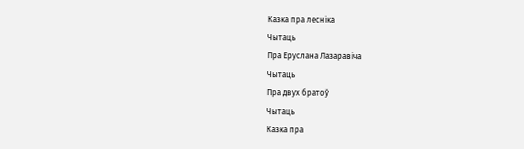Казка пра лесніка
Чытаць
Пра Еруслана Лазаравіча
Чытаць
Пра двух братоў
Чытаць
Казка пра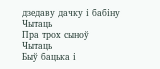дзедаву дачку і бабіну
Чытаць
Пра трох сыноў
Чытаць
Быў бацька і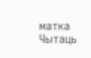матка
Чытаць